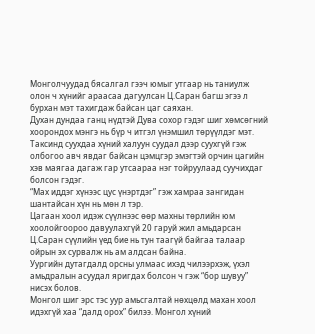Монголчуудад бясалгал гээч юмыг утгаар нь таниулж олон ч хүнийг араасаа дагуулсан Ц.Саран багш эгээ л бурхан мэт тахигдаж байсан цаг саяхан.
Духан дундаа ганц нүдтэй Дува сохор гэдэг шиг хөмсөгний хоорондох мэнгэ нь бүр ч итгэл үнэмшил төрүүлдэг мэт.
Таксинд суухдаа хүний халуун суудал дээр суухгүй гэж олбогоо авч явдаг байсан цэмцгэр эмэгтэй орчин цагийн хэв маягаа дагаж гар утсаараа нэг тойруулаад суучихдаг болсон гэдэг.
“Мах иддэг хүнээс цус үнэртдэг” гэж хамраа зангидан шантайсан хүн нь мөн л тэр.
Цагаан хоол идэж сүүлнээс өөр махны төрлийн юм хоолойгоороо давуулахгүй 20 гаруй жил амьдарсан Ц.Саран сүүлийн үед бие нь тун таагүй байгаа талаар ойрын эх сурвалж нь ам алдсан байна.
Уургийн дутагдалд орсны улмаас ихэд чилээрхэж, үхэл амьдралын асуудал яригдах болсон ч гэж “бор шувуу” нисэх болов.
Монгол шиг эрс тэс уур амьсгалтай нөхцөлд махан хоол идэхгүй хаа “далд орох” билээ. Монгол хүний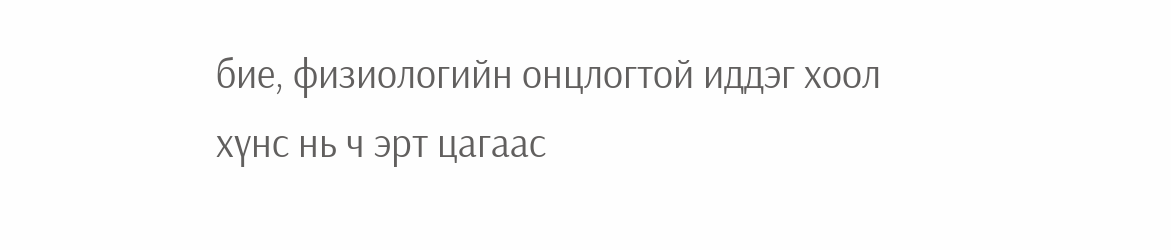бие, физиологийн онцлогтой иддэг хоол хүнс нь ч эрт цагаас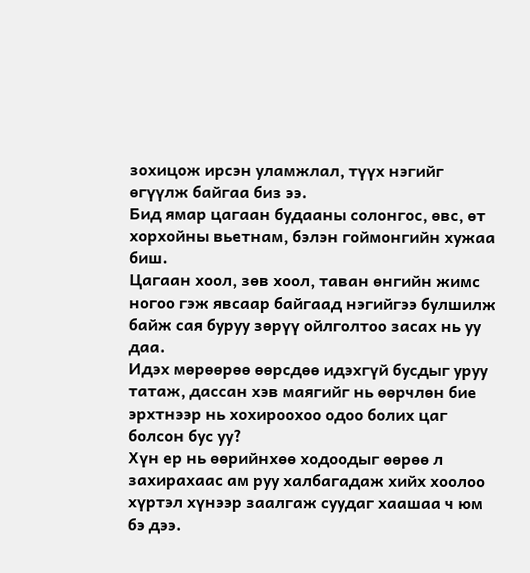зохицож ирсэн уламжлал, түүх нэгийг өгүүлж байгаа биз ээ.
Бид ямар цагаан будааны солонгос, өвс, өт хорхойны вьетнам, бэлэн гоймонгийн хужаа биш.
Цагаан хоол, зөв хоол, таван өнгийн жимс ногоо гэж явсаар байгаад нэгийгээ булшилж байж сая буруу зөрүү ойлголтоо засах нь уу даа.
Идэх мөрөөрөө өөрсдөө идэхгүй бусдыг уруу татаж, дассан хэв маягийг нь өөрчлөн бие эрхтнээр нь хохироохоо одоо болих цаг болсон бус уу?
Хүн ер нь өөрийнхөө ходоодыг өөрөө л захирахаас ам руу халбагадаж хийх хоолоо хүртэл хүнээр заалгаж суудаг хаашаа ч юм бэ дээ.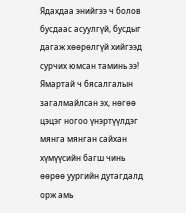Ядахдаа энийгээ ч болов бусдаас асуулгүй, бусдыг дагаж хөөрөлгүй хийгээд сурчих юмсан таминь ээ!
Ямартай ч бясалгалын загалмайлсан эх, нөгөө цэцэг ногоо үнэртүүлдэг мянга мянган сайхан хүмүүсийн багш чинь өөрөө уургийн дутагдалд орж амь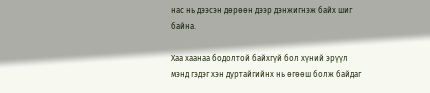нас нь дээсэн дөрөөн дээр дэнжигнэж байх шиг байна.

Хаа хаанаа бодолтой байхгүй бол хүний эрүүл мэнд гэдэг хэн дуртайгийнх нь өгөөш болж байдаг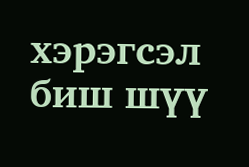хэрэгсэл биш шүү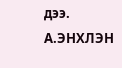дээ.
А.ЭНХЛЭН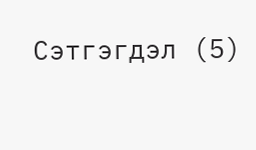Сэтгэгдэл (5)